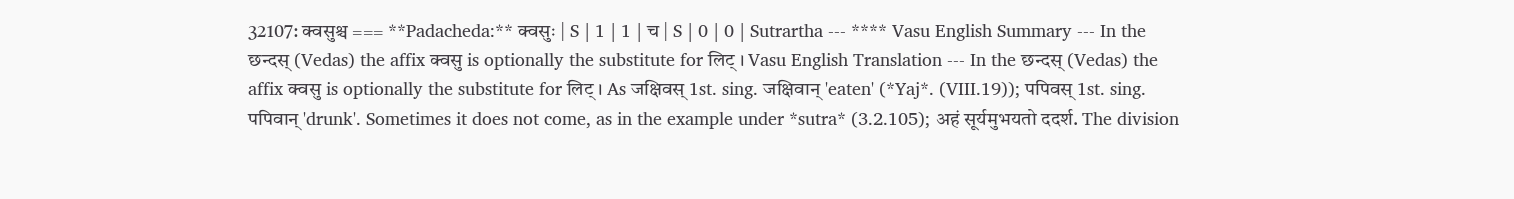32107: क्वसुश्च === **Padacheda:** क्वसुः | S | 1 | 1 | च | S | 0 | 0 | Sutrartha --- **** Vasu English Summary --- In the छन्दस् (Vedas) the affix क्वसु is optionally the substitute for लिट् । Vasu English Translation --- In the छन्दस् (Vedas) the affix क्वसु is optionally the substitute for लिट् । As जक्षिवस् 1st. sing. जक्षिवान् 'eaten' (*Yaj*. (VIII.19)); पपिवस् 1st. sing. पपिवान् 'drunk'. Sometimes it does not come, as in the example under *sutra* (3.2.105); अहं सूर्यमुभयतो ददर्श. The division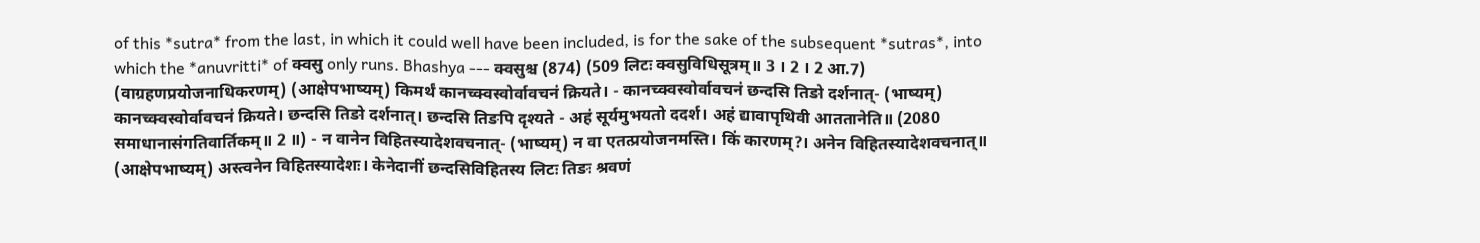of this *sutra* from the last, in which it could well have been included, is for the sake of the subsequent *sutras*, into which the *anuvritti* of क्वसु only runs. Bhashya --- क्वसुश्च (874) (509 लिटः क्वसुविधिसूत्रम्॥ 3 । 2 । 2 आ.7) (वाग्रहणप्रयोजनाधिकरणम्) (आक्षेपभाष्यम्) किमर्थं कानच्क्वस्वोर्वावचनं क्रियते। - कानच्क्वस्वोर्वावचनं छन्दसि तिङो दर्शनात्- (भाष्यम्) कानच्क्वस्वोर्वावचनं क्रियते। छन्दसि तिङो दर्शनात्। छन्दसि तिङपि दृश्यते - अहं सूर्यमुभयतो ददर्श। अहं द्यावापृथिवी आततानेति॥ (2080 समाधानासंगतिवार्तिकम्॥ 2 ॥) - न वानेन विहितस्यादेशवचनात्- (भाष्यम्) न वा एतत्प्रयोजनमस्ति। किं कारणम्?। अनेन विहितस्यादेशवचनात्॥ (आक्षेपभाष्यम्) अस्त्वनेन विहितस्यादेशः। केनेदानीं छन्दसिविहितस्य लिटः तिङः श्रवणं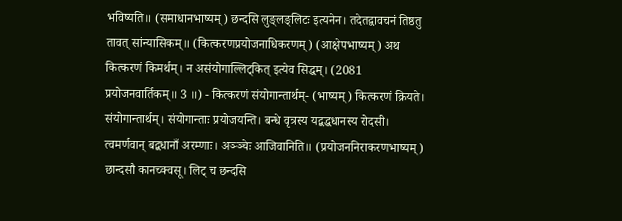भविष्यति॥ (समाधानभाष्यम्) छन्दसि लुङ्लङ्लिटः इत्यनेन। तदेतद्वावचनं तिष्ठतु तावत् सांन्यासिकम्॥ (कित्करणप्रयोजनाधिकरणम्) (आक्षेपभाष्यम्) अथ कित्करणं किमर्थम्। न असंयोगाल्लिट्कित् इत्येव सिद्धम्। (2081 प्रयोजनवार्तिकम्॥ 3 ॥) - कित्करणं संयोगान्तार्थम्- (भाष्यम्) कित्करणं क्रियते। संयोगान्तार्थम्। संयोगान्ताः प्रयोजयन्ति। बन्धे वृत्रस्य यद्बद्धधानस्य रोदसी। त्वमर्णवान् बद्बधानाँ अरम्णाः। अञ्ञ्चेः आजिवानिति॥ (प्रयोजननिराकरणभाष्यम्) छान्दसौ कानच्क्वसू। लिट् च छन्दसि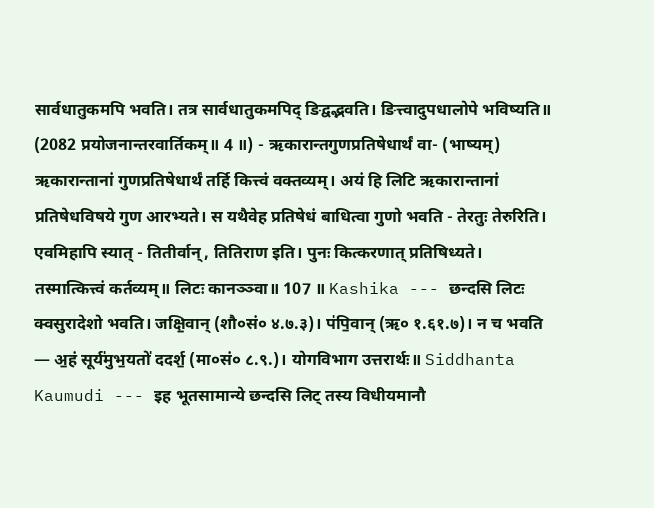सार्वधातुकमपि भवति। तत्र सार्वधातुकमपिद् ङिद्वद्भवति। ङित्त्वादुपधालोपे भविष्यति॥ (2082 प्रयोजनान्तरवार्तिकम्॥ 4 ॥) - ऋकारान्तगुणप्रतिषेधार्थं वा- (भाष्यम्) ऋकारान्तानां गुणप्रतिषेधार्थं तर्हि कित्त्वं वक्तव्यम्। अयं हि लिटि ऋकारान्तानां प्रतिषेधविषये गुण आरभ्यते। स यथैवेह प्रतिषेधं बाधित्वा गुणो भवति - तेरतुः तेरुरिति। एवमिहापि स्यात् - तितीर्वान्, तितिराण इति। पुनः कित्करणात् प्रतिषिध्यते। तस्मात्कित्त्वं कर्तव्यम्॥ लिटः कानञ्ञ्वा॥ 107 ॥ Kashika --- छन्दसि लिटः क्वसुरादेशो भवति। जक्षि॒वान् (शौ०सं० ४.७.३)। प॑पि॒वान् (ऋ० १.६१.७)। न च भवति — अ॒हं सूर्य॑मुभ॒यतो॑ ददर्श॒ (मा०सं० ८.९.)। योगविभाग उत्तरार्थः॥ Siddhanta Kaumudi --- इह भूतसामान्ये छन्दसि लिट् तस्य विधीयमानौ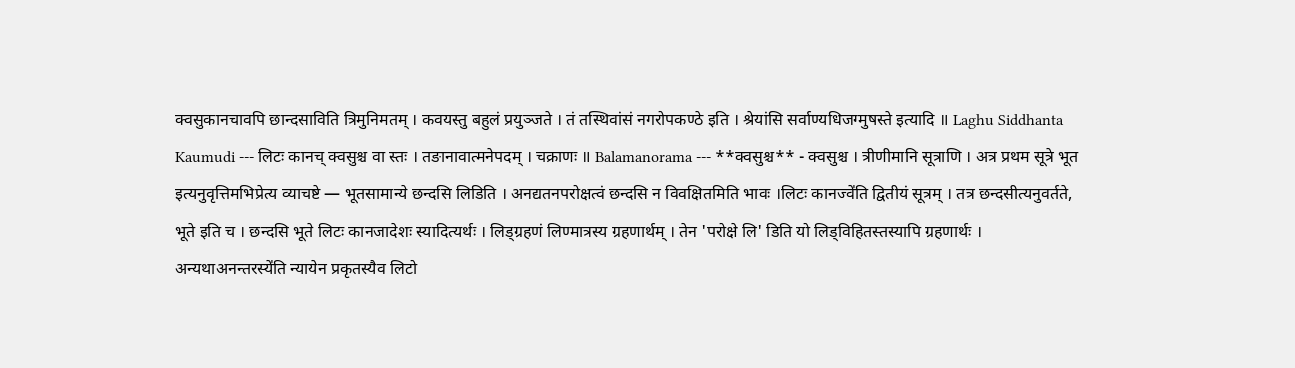क्वसुकानचावपि छान्दसाविति त्रिमुनिमतम् । कवयस्तु बहुलं प्रयुञ्जते । तं तस्थिवांसं नगरोपकण्ठे इति । श्रेयांसि सर्वाण्यधिजग्मुषस्ते इत्यादि ॥ Laghu Siddhanta Kaumudi --- लिटः कानच् क्वसुश्च वा स्तः । तङानावात्मनेपदम् । चक्राणः ॥ Balamanorama --- **क्वसुश्च** - क्वसुश्च । त्रीणीमानि सूत्राणि । अत्र प्रथम सूत्रे भूत इत्यनुवृत्तिमभिप्रेत्य व्याचष्टे — भूतसामान्ये छन्दसि लिडिति । अनद्यतनपरोक्षत्वं छन्दसि न विवक्षितमिति भावः ।लिटः कानज्वे॑ति द्वितीयं सूत्रम् । तत्र छन्दसीत्यनुवर्तते, भूते इति च । छन्दसि भूते लिटः कानजादेशः स्यादित्यर्थः । लिड्ग्रहणं लिण्मात्रस्य ग्रहणार्थम् । तेन 'परोक्षे लि' डिति यो लिड्विहितस्तस्यापि ग्रहणार्थः । अन्यथाअनन्तरस्ये॑ति न्यायेन प्रकृतस्यैव लिटो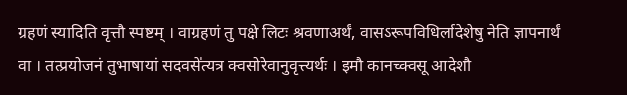ग्रहणं स्यादिति वृत्तौ स्पष्टम् । वाग्रहणं तु पक्षे लिटः श्रवणाअर्थं, वासऽरूपविधिर्लादेशेषु नेति ज्ञापनार्थं वा । तत्प्रयोजनं तुभाषायां सदवसे॑त्यत्र क्वसोरेवानुवृत्त्यर्थः । इमौ कानच्क्वसू आदेशौ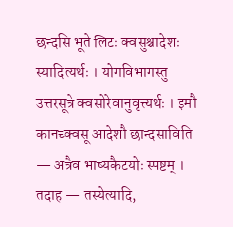छन्दसि भूते लिटः क्वसुश्चादेशः स्यादित्यर्थः । योगविभागस्तु उत्तरसूत्रे क्वसोरेवानुवृत्त्यर्थः । इमौ कानच्क्वसू आदेशौ छान्दसाविति — अत्रैव भाष्यकैटयोः स्पष्टम् । तदाह — तस्येत्यादि,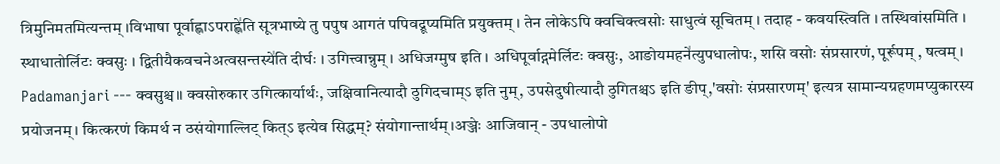त्रिमुनिमतमित्यन्तम् ।विभाषा पूर्वाह्णाऽपराह्णे॑ति सूत्रभाष्ये तु पपुष आगतं पपिवद्रूप्यमिति प्रयुक्तम् । तेन लोकेऽपि क्वचिक्त्वसोः साधुत्वं सूचितम् । तदाह - कवयस्त्विति । तस्थिवांसमिति । स्थाधातोर्लिटः क्वसुः । द्वितीयैकवचनेअत्वसन्तस्ये॑ति दीर्घः । उगित्त्वान्नुम् । अधिजग्मुष इति । अधिपूर्वाद्गमेर्लिटः क्वसुः, आङोयमहने॑त्युपधालोपः, शसि वसोः संप्रसारणं, पूर्रूपम् , षत्वम् । Padamanjari --- क्वसुश्च॥ क्वसोरुकार उगित्कार्यार्थः, जक्षिवानित्यादौ ठुगिदचाम्ऽ इति नुम्, उपसेदुषीत्यादौ ठुगितश्चऽ इति ङीप्,'वसोः संप्रसारणम्' इत्यत्र सामान्यग्रहणमप्युकारस्य प्रयोजनम्। कित्करणं किमर्थ न ठसंयोगाल्लिट् कित्ऽ इत्येव सिद्धम्? संयोगान्तार्थम्।अञ्जेः आजिवान् - उपधालोपो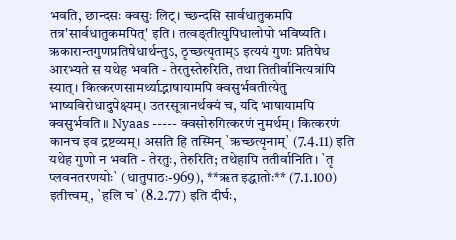भवति, छान्दसः क्वसुः लिट्। च्छन्दसि सार्वधातुकमपि तत्र'सार्वधातुकमपित्' इति। तत्वङ्तीत्युपिधालोपो भविष्यति। ऋकारान्तगुणप्रतिषेधार्थन्तुऽ, ठृच्छत्यृताम्ऽ इत्ययं गुणः प्रतिषेध आरभ्यते स यथेह भवति - तेरतुस्तेरुरिति, तथा तितीर्वानित्यत्रांपि स्यात्। कित्करणसामर्थ्याद्भाषायामपि क्वसुर्भवतीत्येतु भाष्यविरोधादुपेक्ष्यम्। उतरसूत्रानर्थक्यं च, यदि भाषायामपि क्वसुर्भवति॥ Nyaas ----- क्वसोरुगित्करणं नुमर्थम्। कित्करणं कानच इव द्रष्टव्यम्। असति हि तस्मिन् `ऋच्छत्यृनाम्` (7.4.11) इति यथेह गुणो न भवति - तेरतुः, तेरुरिति; तथेहापि ततीर्वानिति। `तृ प्लवनतरणयोः` (धातुपाठः-969), **ॠत इद्धातोः** (7.1.100) इतीत्त्वम्, `हलि च` (8.2.77) इति दीर्घः,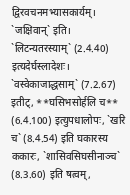द्विरवचनमभ्यासकार्यम्। `जक्षिवान्` इति। `लिटन्यतरस्याम्` (2.4.40) इत्यदेर्घस्लादेशः। `वस्वेकाजाद्धसाम्` (7.2.67) इतीट्, **घसिभसोर्हलि च** (6.4.100) इत्युपधालोपः, `खरि च` (8.4.54) इति घकारस्य ककारः, `शासिवसिघसीनाञ्च` (8.3.60) इति षत्वम्,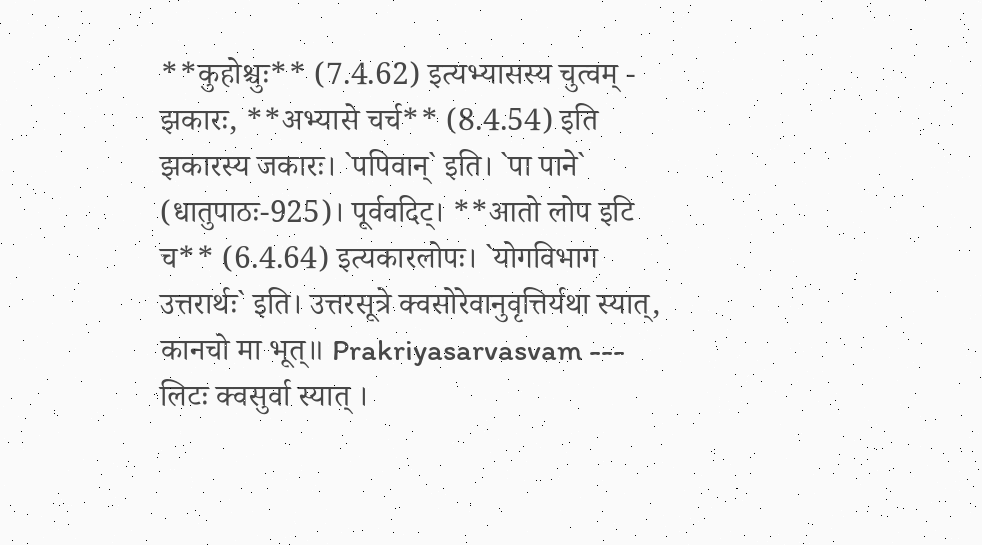**कुहोश्चुः** (7.4.62) इत्यभ्यासस्य चुत्वम् - झकारः, **अभ्यासे चर्च** (8.4.54) इति झकारस्य जकारः। `पपिवान्` इति। `पा पाने` (धातुपाठः-925)। पूर्ववदिट्। **आतो लोप इटि च** (6.4.64) इत्यकारलोपः। `योगविभाग उत्तरार्थः` इति। उत्तरसूत्रे क्वसोरेवानुवृत्तिर्यथा स्यात्, कानचो मा भूत्॥ Prakriyasarvasvam --- लिटः क्वसुर्वा स्यात् ।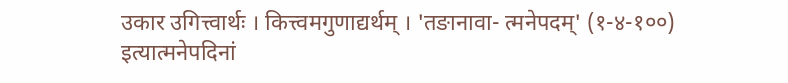उकार उगित्त्वार्थः । कित्त्वमगुणाद्यर्थम् । 'तङानावा- त्मनेपदम्' (१-४-१००) इत्यात्मनेपदिनां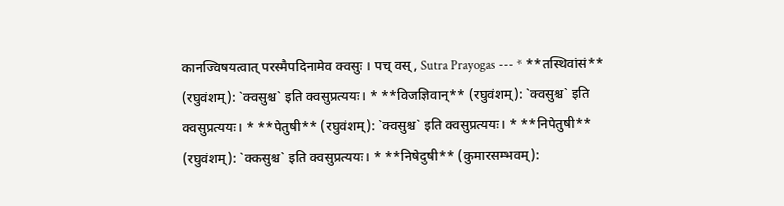कानज्विषयत्वात् परस्मैपदिनामेव क्वसुः । पच् वस्, Sutra Prayogas --- * **तस्थिवांसं** (रघुवंशम्): `क्वसुश्च` इति क्वसुप्रत्ययः। * **विजज्ञिवान्** (रघुवंशम्): `क्वसुश्च` इति क्वसुप्रत्ययः। * **पेतुषी** (रघुवंशम्): `क्वसुश्च` इति क्वसुप्रत्ययः। * **निपेतुषी** (रघुवंशम्): `क्कसुश्च` इति क्वसुप्रत्ययः। * **निषेदुषी** (कुमारसम्भवम्):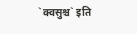`क्वसुश्च` इति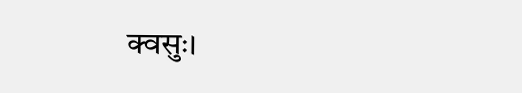क्वसुः।